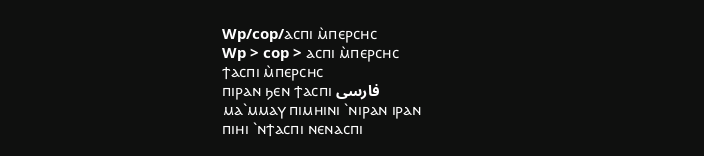Wp/cop/ⲁⲥⲡⲓ ⲙ̀ⲡⲉⲣⲥⲏⲥ
Wp > cop > ⲁⲥⲡⲓ ⲙ̀ⲡⲉⲣⲥⲏⲥ
ϯⲁⲥⲡⲓ ⲙ̀ⲡⲉⲣⲥⲏⲥ
ⲡⲓⲣⲁⲛ ϧⲉⲛ ϯⲁⲥⲡⲓ فارسی
ⲙⲁ`ⲙⲙⲁⲩ ⲡⲓⲙⲏⲓⲛⲓ `ⲛⲓⲣⲁⲛ ⲓⲣⲁⲛ
ⲡⲓⲏⲓ `ⲛϯⲁⲥⲡⲓ ⲛⲉⲛⲁⲥⲡⲓ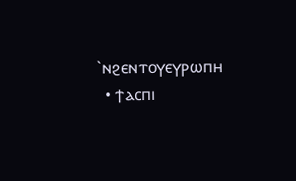`ⲛϩⲉⲛⲧⲟⲩⲉⲩⲣⲱⲡⲏ
  • ϯⲁⲥⲡⲓ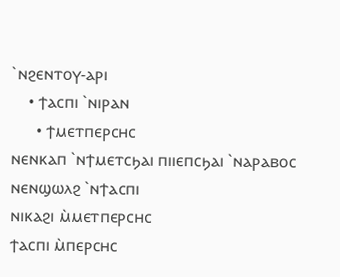`ⲛϩⲉⲛⲧⲟⲩ-ⲁⲣⲓ
    • ϯⲁⲥⲡⲓ `ⲛⲓⲣⲁⲛ
      • ϯⲙⲉⲧⲡⲉⲣⲥⲏⲥ
ⲛⲉⲛⲕⲁⲡ `ⲛϯⲙⲉⲧⲥϧⲁⲓ ⲡⲓⲓⲉⲡⲥϧⲁⲓ `ⲛⲁⲣⲁⲃⲟⲥ
ⲛⲉⲛϣⲱⲗϩ `ⲛϯⲁⲥⲡⲓ
ⲛⲓⲕⲁϩⲓ ⲙ̀ⲙⲉⲧⲡⲉⲣⲥⲏⲥ
ϯⲁⲥⲡⲓ ⲙ̀ⲡⲉⲣⲥⲏⲥ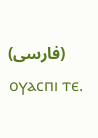(فارسی) ⲟⲩⲁⲥⲡⲓ ⲧⲉ.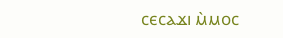ⲥⲉⲥⲁϫⲓ ⲙ̀ⲙⲟⲥ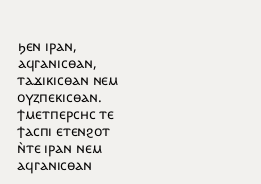ϧⲉⲛ ⲓⲣⲁⲛ, ⲁϥⲅⲁⲛⲓⲥⲑⲁⲛ, ⲧⲁϫⲓⲕⲓⲥⲑⲁⲛ ⲛⲉⲙ ⲟⲩⲍⲡⲉⲕⲓⲥⲑⲁⲛ.
ϯⲙⲉⲧⲡⲉⲣⲥⲏⲥ ⲧⲉ ϯⲁⲥⲡⲓ ⲉⲧⲉⲛϩⲟⲧ ⲛ̀ⲧⲉ ⲓⲣⲁⲛ ⲛⲉⲙ ⲁϥⲅⲁⲛⲓⲥⲑⲁⲛ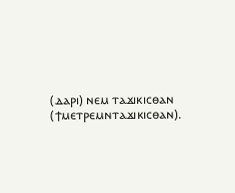(ⲇⲁⲣⲓ) ⲛⲉⲙ ⲧⲁϫⲓⲕⲓⲥⲑⲁⲛ (ϯⲙⲉⲧⲣⲉⲙⲛⲧⲁϫⲓⲕⲓⲥⲑⲁⲛ).